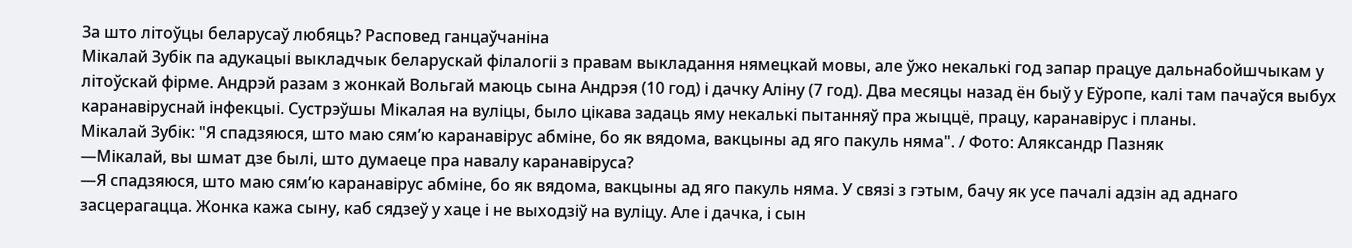За што літоўцы беларусаў любяць? Расповед ганцаўчаніна
Мікалай Зубік па адукацыі выкладчык беларускай філалогіі з правам выкладання нямецкай мовы, але ўжо некалькі год запар працуе дальнабойшчыкам у літоўскай фірме. Андрэй разам з жонкай Вольгай маюць сына Андрэя (10 год) і дачку Аліну (7 год). Два месяцы назад ён быў у Еўропе, калі там пачаўся выбух каранавіруснай інфекцыі. Сустрэўшы Мікалая на вуліцы, было цікава задаць яму некалькі пытанняў пра жыццё, працу, каранавірус і планы.
Мікалай Зубік: "Я спадзяюся, што маю сям’ю каранавірус абміне, бо як вядома, вакцыны ад яго пакуль няма". / Фото: Аляксандр Пазняк
—Мікалай, вы шмат дзе былі, што думаеце пра навалу каранавіруса?
—Я спадзяюся, што маю сям’ю каранавірус абміне, бо як вядома, вакцыны ад яго пакуль няма. У связі з гэтым, бачу як усе пачалі адзін ад аднаго засцерагацца. Жонка кажа сыну, каб сядзеў у хаце і не выходзіў на вуліцу. Але і дачка, і сын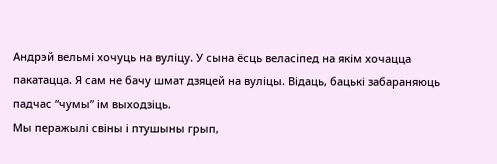Андрэй вельмі хочуць на вуліцу. У сына ёсць веласіпед на якім хочацца пакатацца. Я сам не бачу шмат дзяцей на вуліцы. Відаць, бацькі забараняюць падчас “чумы” ім выходзіць.
Мы перажылі свіны і птушыны грып,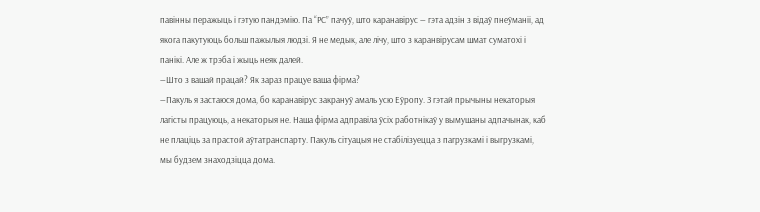павінны перажыць і гэтую пандэмію. Па “РС” пачуў, што каранавірус — гэта адзін з відаў пнеўманіі, ад якога пакутуюць больш пажылыя людзі. Я не медык, але лічу, што з каранвірусам шмат суматохі і панікі. Але ж трэба і жыць неяк далей.
—Што з вашай працай? Як зараз працуе ваша фірма?
—Пакуль я застаюся дома, бо каранавірус закрануў амаль усю Еўропу. З гэтай прычыны некаторыя лагісты працуюць, а некаторыя не. Наша фірма адправіла ўсіх работнікаў у вымушаны адпачынак, каб не плаціць за прастой аўтатранспарту. Пакуль сітуацыя не стабілізуецца з пагрузкамі і выгрузкамі, мы будзем знаходзіцца дома.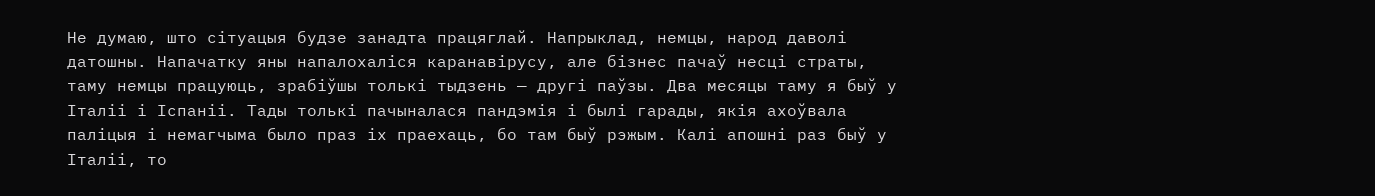Не думаю, што сітуацыя будзе занадта працяглай. Напрыклад, немцы, народ даволі датошны. Напачатку яны напалохаліся каранавірусу, але бізнес пачаў несці страты, таму немцы працуюць, зрабіўшы толькі тыдзень — другі паўзы. Два месяцы таму я быў у Італіі і Іспаніі. Тады толькі пачыналася пандэмія і былі гарады, якія ахоўвала паліцыя і немагчыма было праз іх праехаць, бо там быў рэжым. Калі апошні раз быў у Італіі, то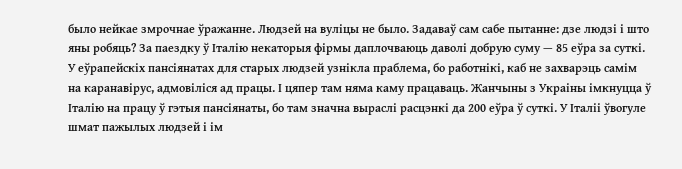было нейкае змрочнае ўражанне. Людзей на вуліцы не было. Задаваў сам сабе пытанне: дзе людзі і што яны робяць? За паездку ў Італію некаторыя фірмы даплочваюць даволі добрую суму — 85 еўра за суткі.
У еўрапейскіх пансіянатах для старых людзей узнікла праблема, бо работнікі, каб не захварэць самім на каранавірус, адмовіліся ад працы. І цяпер там няма каму працаваць. Жанчыны з Украіны імкнуцца ў Італію на працу ў гэтыя пансіянаты, бо там значна выраслі расцэнкі да 200 еўра ў суткі. У Італіі ўвогуле шмат пажылых людзей і ім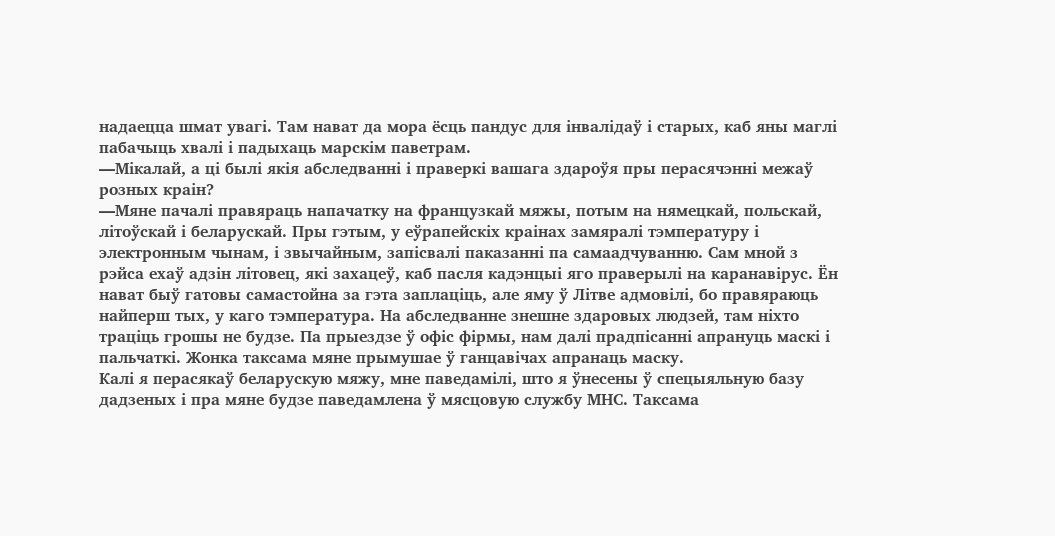надаецца шмат увагі. Там нават да мора ёсць пандус для інвалідаў і старых, каб яны маглі пабачыць хвалі і падыхаць марскім паветрам.
—Мікалай, а ці былі якія абследванні і праверкі вашага здароўя пры перасячэнні межаў розных краін?
—Мяне пачалі правяраць напачатку на французкай мяжы, потым на нямецкай, польскай, літоўскай і беларускай. Пры гэтым, у еўрапейскіх краінах замяралі тэмпературу і электронным чынам, і звычайным, запісвалі паказанні па самаадчуванню. Сам мной з рэйса ехаў адзін літовец, які захацеў, каб пасля кадэнцыі яго праверылі на каранавірус. Ён нават быў гатовы самастойна за гэта заплаціць, але яму ў Літве адмовілі, бо правяраюць найперш тых, у каго тэмпература. На абследванне знешне здаровых людзей, там ніхто траціць грошы не будзе. Па прыездзе ў офіс фірмы, нам далі прадпісанні апрануць маскі і пальчаткі. Жонка таксама мяне прымушае ў ганцавічах апранаць маску.
Калі я перасякаў беларускую мяжу, мне паведамілі, што я ўнесены ў спецыяльную базу дадзеных і пра мяне будзе паведамлена ў мясцовую службу МНС. Таксама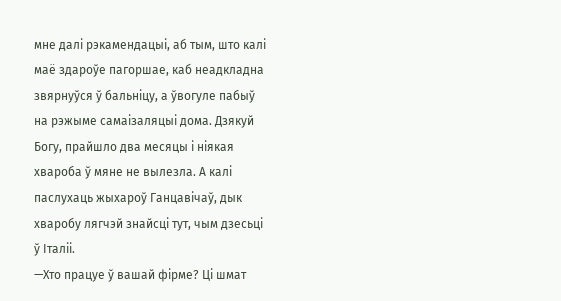мне далі рэкамендацыі, аб тым, што калі маё здароўе пагоршае, каб неадкладна звярнуўся ў бальніцу, а ўвогуле пабыў на рэжыме самаізаляцыі дома. Дзякуй Богу, прайшло два месяцы і ніякая хвароба ў мяне не вылезла. А калі паслухаць жыхароў Ганцавічаў, дык хваробу лягчэй знайсці тут, чым дзесьці ў Італіі.
—Хто працуе ў вашай фірме? Ці шмат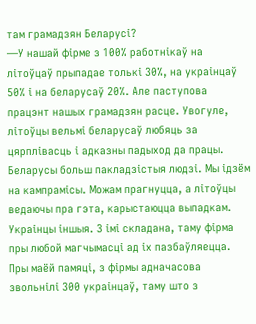там грамадзян Беларусі?
—У нашай фірме з 100% работнікаў на літоўцаў прыпадае толькі 30%, на украінцаў 50% і на беларусаў 20%. Але паступова працэнт нашых грамадзян расце. Увогуле, літоўцы вельмі беларусаў любяць за цярплівасць і адказны падыход да працы. Беларусы больш пакладзістыя людзі. Мы ідзём на кампрамісы. Можам прагнуцца, а літоўцы ведаючы пра гэта, карыстаюцца выпадкам. Украінцы іншыя. З імі складана, таму фірма пры любой магчымасці ад іх пазбаўляецца. Пры маёй памяці, з фірмы адначасова звольнілі 300 украінцаў, таму што з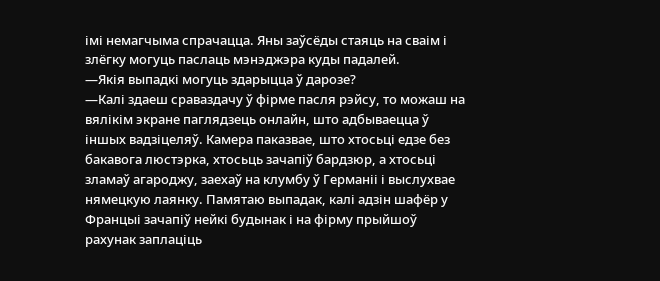імі немагчыма спрачацца. Яны заўсёды стаяць на сваім і злёгку могуць паслаць мэнэджэра куды падалей.
—Якія выпадкі могуць здарыцца ў дарозе?
—Калі здаеш сраваздачу ў фірме пасля рэйсу, то можаш на вялікім экране паглядзець онлайн, што адбываецца ў іншых вадзіцеляў. Камера паказвае, што хтосьці едзе без бакавога люстэрка, хтосьць зачапіў бардзюр, а хтосьці зламаў агароджу, заехаў на клумбу ў Германіі і выслухвае нямецкую лаянку. Памятаю выпадак, калі адзін шафёр у Францыі зачапіў нейкі будынак і на фірму прыйшоў рахунак заплаціць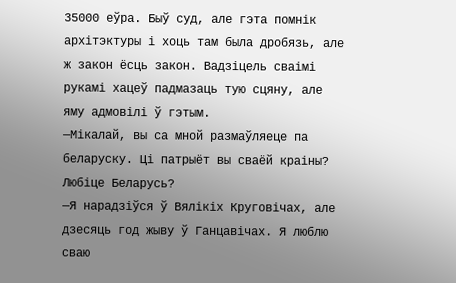35000 еўра. Быў суд, але гэта помнік архітэктуры і хоць там была дробязь, але ж закон ёсць закон. Вадзіцель сваімі рукамі хацеў падмазаць тую сцяну, але яму адмовілі ў гэтым.
—Мікалай, вы са мной размаўляеце па беларуску. Ці патрыёт вы сваёй краіны? Любіце Беларусь?
—Я нарадзіўся ў Вялікіх Круговічах, але дзесяць год жыву ў Ганцавічах. Я люблю сваю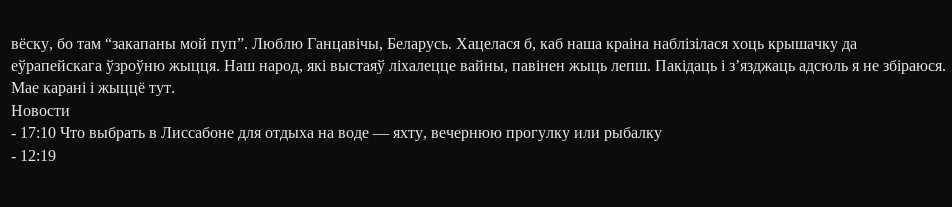вёску, бо там “закапаны мой пуп”. Люблю Ганцавічы, Беларусь. Хацелася б, каб наша краіна наблізілася хоць крышачку да еўрапейскага ўзроўню жыцця. Наш народ, які выстаяў ліхалецце вайны, павінен жыць лепш. Пакідаць і з’язджаць адсюль я не збіраюся. Мае карані і жыццё тут.
Новости
- 17:10 Что выбрать в Лиссабоне для отдыха на воде — яхту, вечернюю прогулку или рыбалку
- 12:19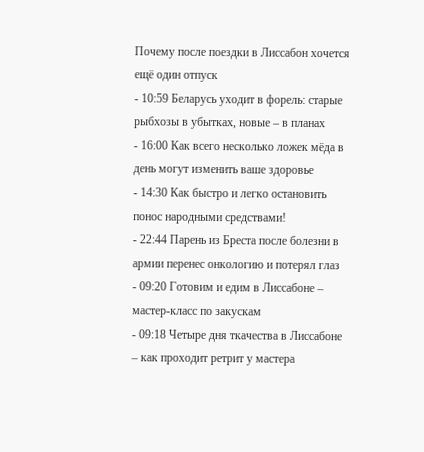Почему после поездки в Лиссабон хочется ещё один отпуск
- 10:59 Беларусь уходит в форель: старые рыбхозы в убытках, новые – в планах
- 16:00 Как всего несколько ложек мёда в день могут изменить ваше здоровье
- 14:30 Как быстро и легко остановить понос народными средствами!
- 22:44 Парень из Бреста после болезни в армии перенес онкологию и потерял глаз
- 09:20 Готовим и едим в Лиссабоне – мастер-класс по закускам
- 09:18 Четыре дня ткачества в Лиссабоне – как проходит ретрит у мастера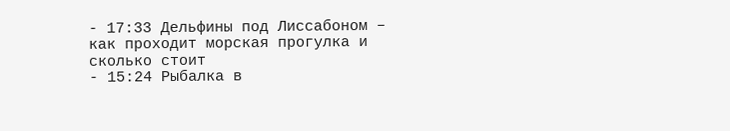- 17:33 Дельфины под Лиссабоном – как проходит морская прогулка и сколько стоит
- 15:24 Рыбалка в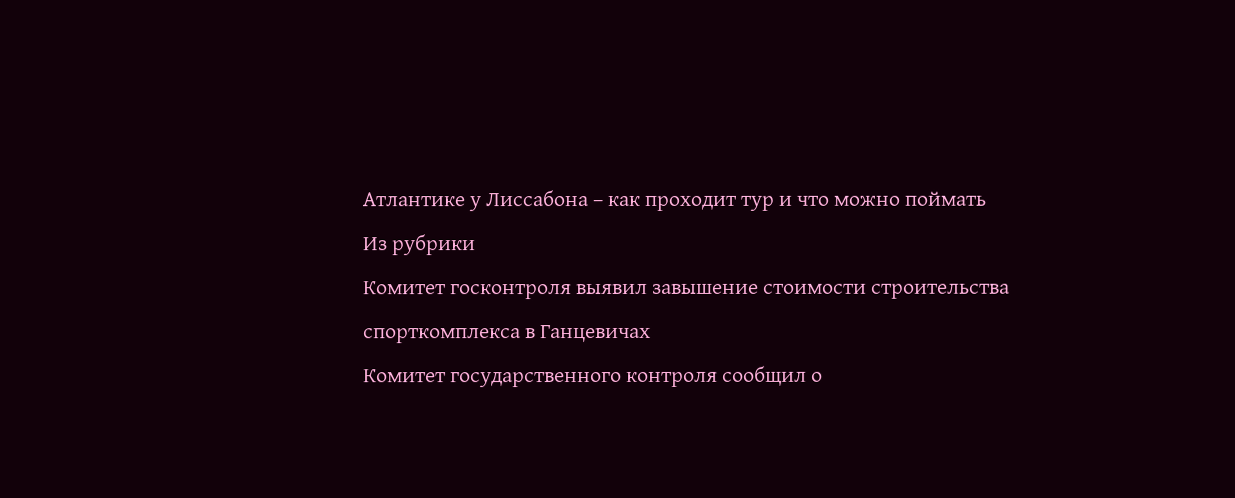Атлантике у Лиссабона – как проходит тур и что можно поймать
Из рубрики
Комитет госконтроля выявил завышение стоимости строительства спорткомплекса в Ганцевичах
Комитет государственного контроля сообщил о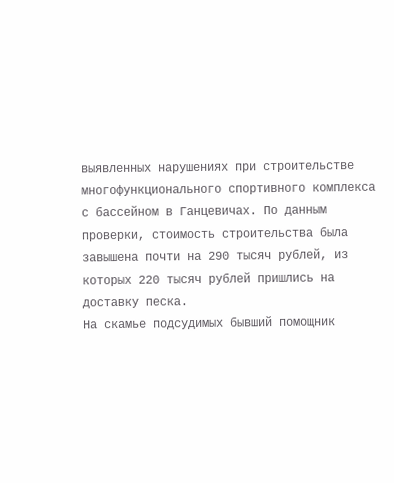выявленных нарушениях при строительстве многофункционального спортивного комплекса с бассейном в Ганцевичах. По данным проверки, стоимость строительства была завышена почти на 290 тысяч рублей, из которых 220 тысяч рублей пришлись на доставку песка.
На скамье подсудимых бывший помощник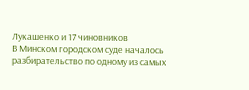Лукашенко и 17 чиновников
В Минском городском суде началось разбирательство по одному из самых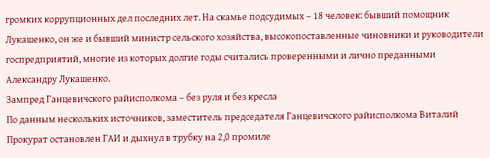громких коррупционных дел последних лет. На скамье подсудимых – 18 человек: бывший помощник Лукашенко, он же и бывший министр сельского хозяйства, высокопоставленные чиновники и руководители госпредприятий, многие из которых долгие годы считались проверенными и лично преданными Александру Лукашенко.
Зампред Ганцевичского райисполкома – без руля и без кресла
По данным нескольких источников, заместитель председателя Ганцевичского райисполкома Виталий Прокурат остановлен ГАИ и дыхнул в трубку на 2,0 промиле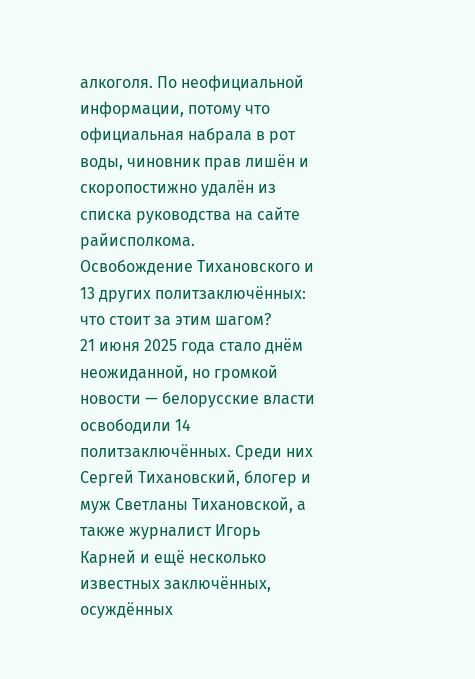алкоголя. По неофициальной информации, потому что официальная набрала в рот воды, чиновник прав лишён и скоропостижно удалён из списка руководства на сайте райисполкома.
Освобождение Тихановского и 13 других политзаключённых: что стоит за этим шагом?
21 июня 2025 года стало днём неожиданной, но громкой новости — белорусские власти освободили 14 политзаключённых. Среди них Сергей Тихановский, блогер и муж Светланы Тихановской, а также журналист Игорь Карней и ещё несколько известных заключённых, осуждённых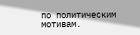по политическим мотивам.